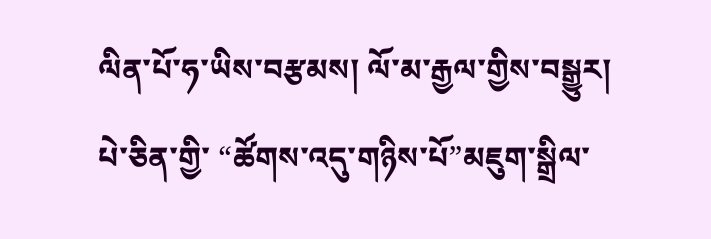ལིན་པོ་ཧ་ཡིས་བརྩམས། ལོ་མ་རྒྱལ་གྱིས་བསྒྱུར།
པེ་ཅིན་གྱི་ “ཚོགས་འདུ་གཉིས་པོ”མཇུག་སྒྲིལ་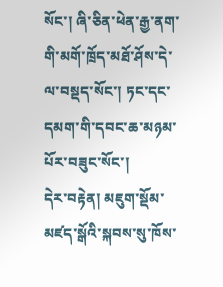སོང་། ཞི་ཅིན་ཕེན་རྒྱ་ནག་གི་མགོ་ཁྲོད་མཐོ་ཤོས་དེ་ལ་བསྡད་སོང་། ཏང་དང་དམག་གི་དབང་ཆ་མཉམ་པོར་བཟུང་སོང་།
དེར་བརྟེན། མཇུག་སྡོམ་མཛད་སྒོའི་སྐབས་སུ་ཁོས་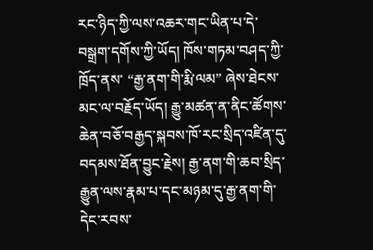རང་ཉིད་ཀྱི་ལས་འཆར་གང་ཡིན་པ་དེ་བསྒྲག་དགོས་ཀྱི་ཡོད། ཁོས་གཏམ་བཤད་ཀྱི་ཁྲོད་ནས་ “རྒྱ་ནག་གི་རྨི་ལམ” ཞེས་ཐེངས་མང་ལ་བརྗོད་ཡོད། རྒྱུ་མཚན་ན་ནིང་ཚོགས་ཆེན་བཅོ་བརྒྱད་སྐབས་ཁོ་རང་སྲིད་འཛིན་དུ་བདམས་ཐོན་བྱུང་རྗེས། རྒྱ་ནག་གི་ཆབ་སྲིད་རྒྱུན་ལས་རྣམ་པ་དང་མཉམ་དུ་རྒྱ་ནག་གི་དེང་རབས་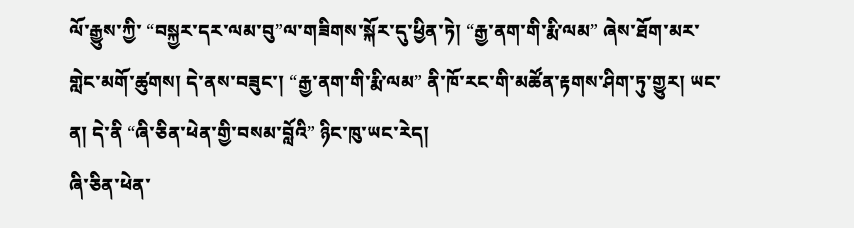ལོ་རྒྱུས་ཀྱི་ “བསྐྱར་དར་ལམ་བུ”ལ་གཟིགས་སྐོར་དུ་ཕྱིན་ཏེ། “རྒྱ་ནག་གི་རྨི་ལམ” ཞེས་ཐོག་མར་གླེང་མགོ་ཚུགས། དེ་ནས་བཟུང་། “རྒྱ་ནག་གི་རྨི་ལམ” ནི་ཁོ་རང་གི་མཚོན་རྟགས་ཤིག་ཏུ་གྱུར། ཡང་ན། དེ་ནི “ཞི་ཅིན་ཕེན་གྱི་བསམ་བློའི” ཉིང་ཁུ་ཡང་རེད།
ཞི་ཅིན་ཕེན་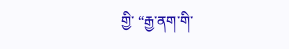གྱི་ “རྒྱ་ནག་གི་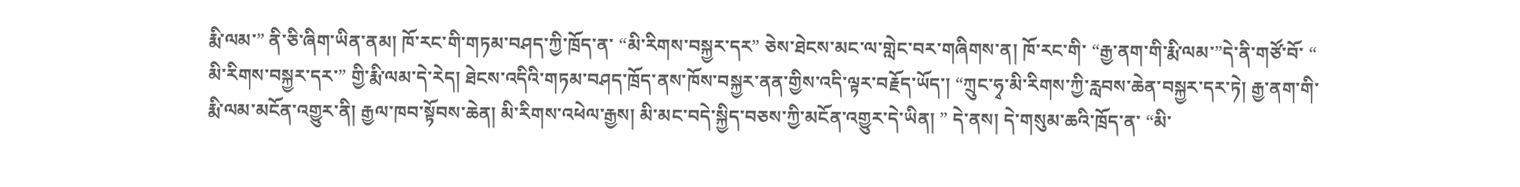རྨི་ལམ་” ནི་ཅི་ཞིག་ཡིན་ནམ། ཁོ་རང་གི་གཏམ་བཤད་ཀྱི་ཁྲོད་ན་ “མི་རིགས་བསྐྱར་དར” ཅེས་ཐེངས་མང་ལ་གླེང་བར་གཞིགས་ན། ཁོ་རང་གི་ “རྒྱ་ནག་གི་རྨི་ལམ་”དེ་ནི་གཙོ་བོ་ “ མི་རིགས་བསྐྱར་དར་” གྱི་རྨི་ལམ་དེ་རེད། ཐེངས་འདིའི་གཏམ་བཤད་ཁྲོད་ནས་ཁོས་བསྐྱར་ནན་གྱིས་འདི་ལྟར་བརྗོད་ཡོད་། “ཀྲུང་ཧྭ་མི་རིགས་ཀྱི་རླབས་ཆེན་བསྐྱར་དར་ཏེ། རྒྱ་ནག་གི་རྨི་ལམ་མངོན་འགྱུར་ནི། རྒྱལ་ཁབ་སྟོབས་ཆེན། མི་རིགས་འཕེལ་རྒྱས། མི་མང་བདེ་སྐྱིད་བཅས་ཀྱི་མངོན་འགྱུར་དེ་ཡིན། ” དེ་ནས། དེ་གསུམ་ཆའི་ཁྲོད་ན་ “མི་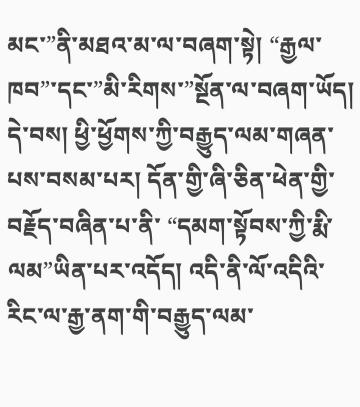མང་”ནི་མཐའ་མ་ལ་བཞག་སྟེ། “རྒྱལ་ཁབ”་དང་”མི་རིགས་”སྔོན་ལ་བཞག་ཡོད། དེ་བས། ཕྱི་ཕྱོགས་ཀྱི་བརྒྱུད་ལམ་གཞན་པས་བསམ་པར། དོན་གྱི་ཞི་ཅིན་ཕེན་གྱི་བརྗོད་བཞིན་པ་ནི་ “དམག་སྟོབས་ཀྱི་རྨི་ལམ”ཡིན་པར་འདོད། འདི་ནི་ལོ་འདིའི་རིང་ལ་རྒྱ་ནག་གི་བརྒྱུད་ལམ་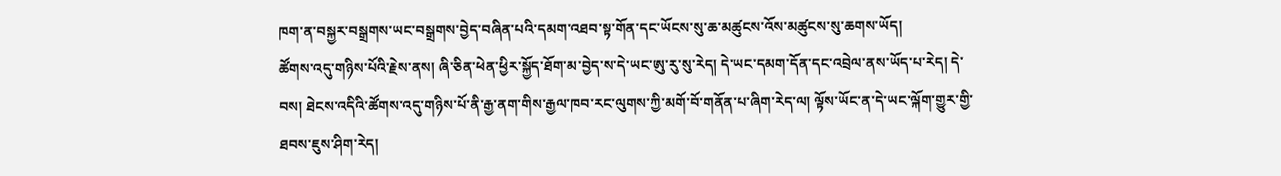ཁག་ན་བསྐྱར་བསྒྲགས་ཡང་བསྒྲགས་བྱེད་བཞིན་པའི་དམག་འཐབ་སྟ་གོན་དང་ཡོངས་སུ་ཆ་མཚུངས་འོས་མཚུངས་སུ་ཆགས་ཡོད།
ཚོགས་འདུ་གཉིས་པོའི་རྗེས་ནས། ཞི་ཅིན་ཕེན་ཕྱིར་སྐྱོད་ཐོག་མ་བྱེད་ས་དེ་ཡང་ཨུ་རུ་སུ་རེད། དེ་ཡང་དམག་དོན་དང་འབྲེལ་ནས་ཡོད་པ་རེད། དེ་བས། ཐེངས་འདིའི་ཚོགས་འདུ་གཉིས་པོ་ནི་རྒྱ་ནག་གིས་རྒྱལ་ཁབ་རང་ལུགས་ཀྱི་མགོ་བོ་གནོན་པ་ཞིག་རེད་ལ། ལྟོས་ཡོང་ན་དེ་ཡང་ལྐོག་གྱུར་གྱི་ཐབས་ཇུས་ཤིག་རེད།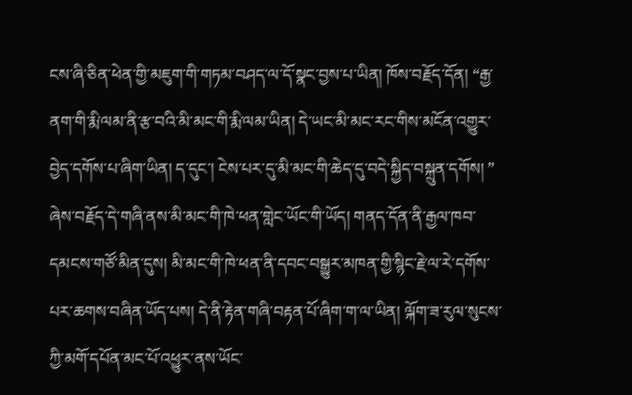ངས་ཞི་ཅིན་ཕེན་གྱི་མཇུག་གི་གཏམ་བཤད་ལ་དོ་སྣང་བྱས་པ་ཡིན། ཁོས་བརྗོད་དོན། “རྒྱ་ནག་གི་རྨི་ལམ་ནི་རྩ་བའི་མི་མང་གི་རྨི་ལམ་ཡིན། དེ་ཡང་མི་མང་རང་གིས་མངོན་འགྱུར་བྱེད་དགོས་པ་ཞིག་ཡིན། ད་དུང་། ངེས་པར་དུ་མི་མང་གི་ཆེད་དུ་བདེ་སྐྱིད་བསྐྲུན་དགོས། ” ཞེས་བརྗོད་དེ་གཞི་ནས་མི་མང་གི་ཁེ་ཕན་གླེང་ཡོང་གི་ཡོད། གནད་དོན་ནི་རྒྱལ་ཁབ་དམངས་གཙོ་མིན་དུས། མི་མང་གི་ཁེ་ཕན་ནི་དབང་བསྒྱུར་མཁན་གྱི་སྙིང་རྗེ་ལ་རེ་དགོས་པར་ཆགས་བཞིན་ཡོད་པས། དེ་ནི་རྟེན་གཞི་བརྟན་པོ་ཞིག་ག་ལ་ཡིན། ལྐོག་ཟ་རུལ་སུངས་ཀྱི་མགོ་དཔོན་མང་པོ་འཕྱུར་ནས་ཡོང་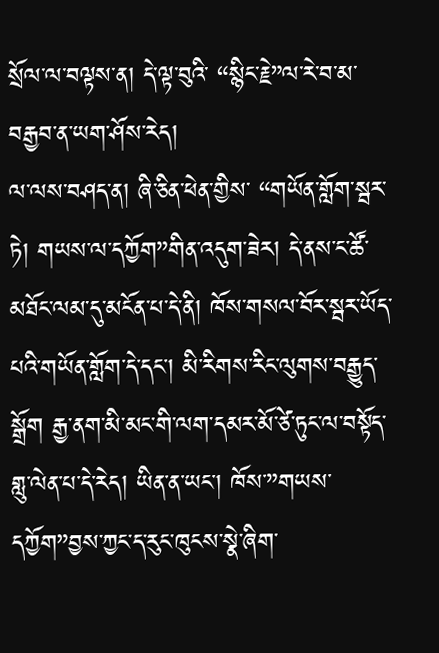སྲོལ་ལ་བལྟས་ན། དེ་ལྟ་བུའི་ “སྙིང་རྗེ”ལ་རེ་བ་མ་བརྒྱབ་ན་ཡག་ཤོས་རེད།
ལ་ལས་བཤད་ན། ཞི་ཅིན་ཕེན་གྱིས་ “གཡོན་གློག་སྦར་ཏེ། གཡས་ལ་དཀྱོག”གིན་འདུག་ཟེར། དེ་ནས་ང་ཚོ་མཐོང་ལམ་དུ་མངོན་པ་དེ་ནི། ཁོས་གསལ་བོར་སྦར་ཡོད་པའི་གཡོན་གློག་དེ་དང་། མི་རིགས་རིང་ལུགས་བརྒྱུད་སྒྲོག རྒྱ་ནག་མི་མང་གི་ལག་དམར་མོ་ཙེ་ཏུང་ལ་བསྟོད་གླུ་ལེན་པ་དེ་རེད། ཡིན་ན་ཡང་། ཁོས་”གཡས་དཀྱོག”བྱས་ཀྱང་ད་རུང་ཁུངས་སྣེ་ཞིག་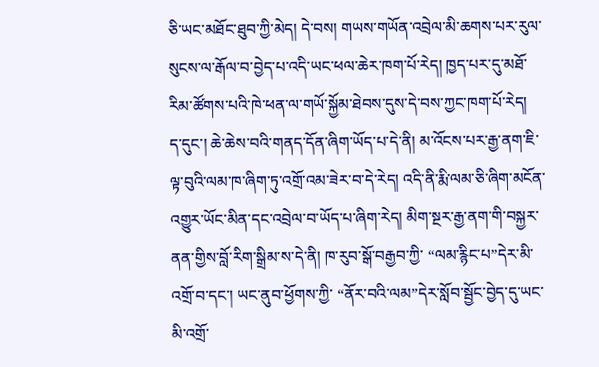ཅི་ཡང་མཐོང་ཐུབ་ཀྱི་མེད། དེ་བས། གཡས་གཡོན་འབྲེལ་མི་ཆགས་པར་རུལ་སུངས་ལ་རྒོལ་བ་བྱེད་པ་འདི་ཡང་ཕལ་ཆེར་ཁག་པོ་རེད། ཁྱད་པར་དུ་མཐོ་རིམ་ཚོགས་པའི་ཁེ་ཕན་ལ་གཡོ་སྐྱོམ་ཐེབས་དུས་དེ་བས་ཀྱང་ཁག་པོ་རེད།
ད་དུང་། ཆེ་ཆེས་བའི་གནད་དོན་ཞིག་ཡོད་པ་དེ་ནི། མ་འོངས་པར་རྒྱ་ནག་ཇི་ལྟ་བུའི་ལམ་ཁ་ཞིག་ཏུ་འགྲོ་འམ་ཟེར་བ་དེ་རེད། འདི་ནི་རྨི་ལམ་ཅི་ཞིག་མངོན་འགྱུར་ཡོང་མིན་དང་འབྲེལ་བ་ཡོད་པ་ཞིག་རེད། མིག་སྔར་རྒྱ་ནག་གི་བསྐྱར་ནན་གྱིས་བློ་རིག་སྒྲིམ་ས་དེ་ནི། ཁ་རུབ་སྒོ་བརྒྱབ་ཀྱི་ “ལམ་རྙིང་པ”དེར་མི་འགྲོ་བ་དང་། ཡང་ནུབ་ཕྱོགས་ཀྱི་ “ནོར་བའི་ལམ”དེར་སློབ་སྦྱོང་བྱེད་དུ་ཡང་མི་འགྲོ་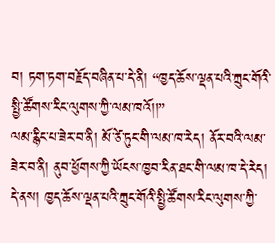བ། ཏག་ཏག་བརྗོད་བཞིན་པ་དེ་ནི། “ཁྱད་ཆོས་ལྡན་པའི་ཀྲུང་གོའི་སྤྱི་ཚོགས་རིང་ལུགས་ཀྱི་ལམ་ཁའོ།།”
ལམ་རྙིང་པ་ཟེར་བ་ནི། མོ་ཙེ་ཏུང་གི་ལམ་ཁ་རེད། ནོར་བའི་ལམ་ཟེར་བ་ནི། ནུབ་ཕྱོགས་ཀྱི་ཡོངས་ཁྱབ་རིན་ཐང་གི་ལམ་ཁ་དེ་རེད། དེ་ནས། ཁྱད་ཆོས་ལྡན་པའི་ཀྲུང་གོའི་སྤྱི་ཚོགས་རིང་ལུགས་ཀྱི་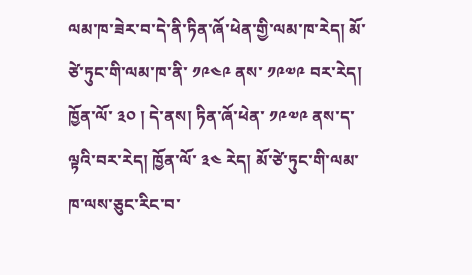ལམ་ཁ་ཟེར་བ་དེ་ནི་ཏིན་ཞོ་ཕེན་གྱི་ལམ་ཁ་རེད། མོ་ཙེ་ཏུང་གི་ལམ་ཁ་ནི་ ༡༩༤༩ ནས་ ༡༩༧༩ བར་རེད། ཁྱོན་ལོ་ ༣༠ ། དེ་ནས། ཏིན་ཞོ་ཕེན་ ༡༩༧༩ ནས་ད་ལྟའི་བར་རེད། ཁྱོན་ལོ་ ༣༤ རེད། མོ་ཙེ་ཏུང་གི་ལམ་ཁ་ལས་ཅུང་རིང་བ་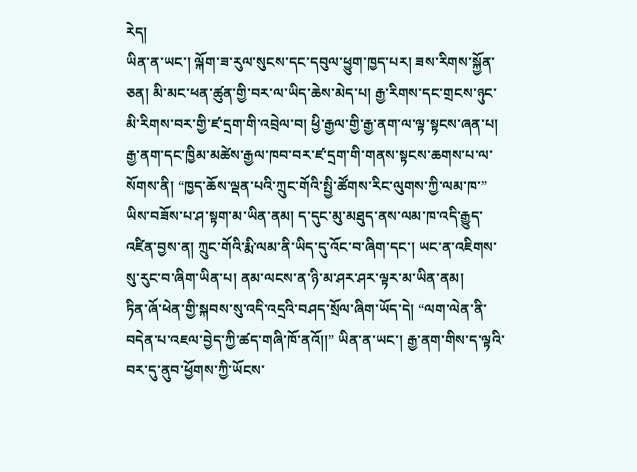རེད།
ཡིན་ན་ཡང་། ལྐོག་ཟ་རུལ་སུངས་དང་དབུལ་ཕྱུག་ཁྱད་པར། ཟས་རིགས་སྐྱོན་ཅན། མི་མང་ཕན་ཚུན་གྱི་བར་ལ་ཡིད་ཆེས་མེད་པ། རྒྱ་རིགས་དང་གྲངས་ཉུང་མི་རིགས་བར་གྱི་ཛ་དྲག་གི་འབྲེལ་བ། ཕྱི་རྒྱལ་གྱི་རྒྱ་ནག་ལ་ལྟ་སྟངས་ཞན་པ། རྒྱ་ནག་དང་ཁྱིམ་མཚེས་རྒྱལ་ཁབ་བར་ཛ་དྲག་གི་གནས་སྟངས་ཆགས་པ་ལ་སོགས་ནི། “ཁྱད་ཆོས་ལྡན་པའི་ཀྲུང་གོའི་སྤྱི་ཚོགས་རིང་ལུགས་ཀྱི་ལམ་ཁ་” ཡིས་བཟོས་པ་ཤ་སྟག་མ་ཡིན་ནམ། ད་དུང་མུ་མཐུད་ནས་ལམ་ཁ་འདི་རྒྱུད་འཛིན་བྱས་ན། ཀྲུང་གོའི་རྨི་ལམ་ནི་ཡིད་དུ་འོང་བ་ཞིག་དང་། ཡང་ན་འཇིགས་སུ་རུང་བ་ཞིག་ཡིན་པ། ནམ་ལངས་ན་ཉི་མ་ཤར་ཤར་ལྟར་མ་ཡིན་ནམ།
ཏིན་ཞོ་ཕེན་གྱི་སྐབས་སུ་འདི་འདྲའི་བཤད་སྲོལ་ཞིག་ཡོད་དེ། “ལག་ལེན་ནི་བདེན་པ་འཇལ་བྱེད་ཀྱི་ཚད་གཞི་ཁོ་ནའོ།།” ཡིན་ན་ཡང་། རྒྱ་ནག་གིས་ད་ལྟའི་བར་དུ་ནུབ་ཕྱོགས་ཀྱི་ཡོངས་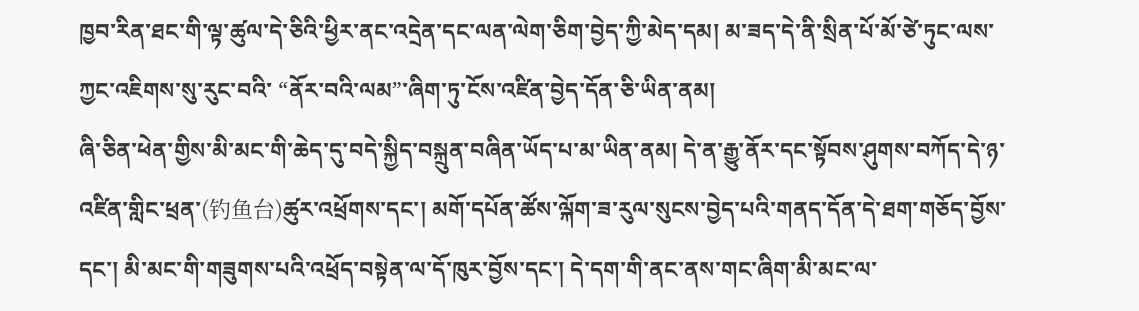ཁྱབ་རིན་ཐང་གི་ལྟ་ཚུལ་དེ་ཅིའི་ཕྱིར་ནང་འདྲེན་དང་ལན་ལེག་ཅིག་བྱེད་ཀྱི་མེད་དམ། མ་ཟད་དེ་ནི་སྲིན་པོ་མོ་ཙེ་ཏུང་ལས་ཀྱང་འཇིགས་སུ་རུང་བའི་ “ནོར་བའི་ལམ”་ཞིག་ཏུ་ངོས་འཛིན་བྱེད་དོན་ཅི་ཡིན་ནམ།
ཞི་ཅིན་ཕེན་གྱིས་མི་མང་གི་ཆེད་དུ་བདེ་སྐྱིད་བསྐྲུན་བཞིན་ཡོད་པ་མ་ཡིན་ནམ། དེ་ན་རྒྱུ་ནོར་དང་སྟོབས་ཤུགས་བཀོད་དེ་ཉ་འཛིན་གླིང་ཕྲན་(钓鱼台)ཚུར་འཕྲོགས་དང་། མགོ་དཔོན་ཚོས་ལྐོག་ཟ་རུལ་སུངས་བྱེད་པའི་གནད་དོན་དེ་ཐག་གཅོད་བྱོས་དང་། མི་མང་གི་གཟུགས་པའི་འཕྲོད་བསྟེན་ལ་དོ་ཁུར་བྱོས་དང་། དེ་དག་གི་ནང་ནས་གང་ཞིག་མི་མང་ལ་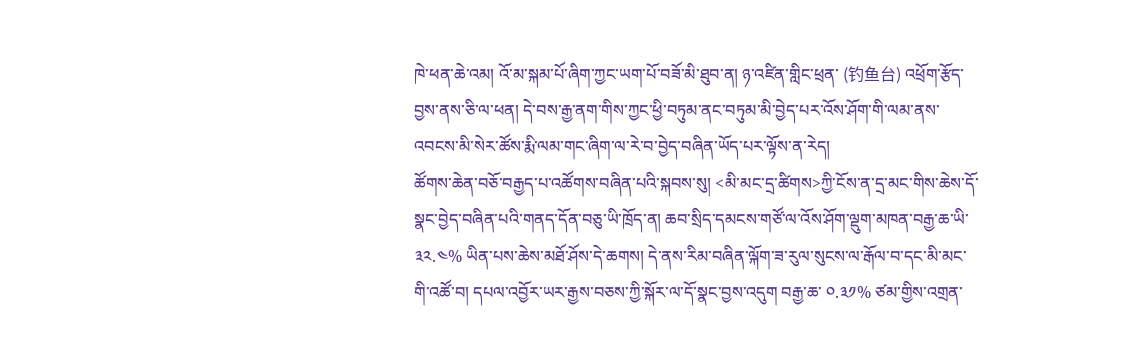ཁེ་ཕན་ཆེ་འམ། འོ་མ་སྐམ་པོ་ཞིག་ཀྱང་ཡག་པོ་བཟོ་མི་ཐུབ་ན། ཉ་འཛིན་གླིང་ཕྲན་ (钓鱼台) འཕྲོག་རྩོད་བྱས་ནས་ཅི་ལ་ཕན། དེ་བས་རྒྱ་ནག་གིས་ཀྱང་ཕྱི་བཏུམ་ནང་བཏུམ་མི་བྱེད་པར་འོས་ཤོག་གི་ལམ་ནས་འབངས་མི་སེར་ཚོས་རྨི་ལམ་གང་ཞིག་ལ་རེ་བ་བྱེད་བཞིན་ཡོད་པར་ལྟོས་ན་རེད།
ཚོགས་ཆེན་བཅོ་བརྒྱད་པ་འཚོགས་བཞིན་པའི་སྐབས་སུ། <མི་མང་དྲ་ཚིགས>ཀྱི་ངོས་ན་དྲ་མང་གིས་ཆེས་དོ་སྣང་བྱེད་བཞིན་པའི་གནད་དོན་བཅུ་ཡི་ཁྲོད་ན། ཆབ་སྲིད་དམངས་གཙོ་ལ་འོས་ཤོག་ལྡུག་མཁན་བརྒྱ་ཆ་ཡི་ ༣༢.༤% ཡིན་པས་ཆེས་མཐོ་ཤོས་དེ་ཆགས། དེ་ནས་རིམ་བཞིན་ལྐོག་ཟ་རུལ་སུངས་ལ་རྒོལ་བ་དང་མི་མང་གི་འཚོ་བ། དཔལ་འབྱོར་ཡར་རྒྱས་བཅས་ཀྱི་སྐོར་ལ་དོ་སྣང་བྱས་འདུག བརྒྱ་ཆ་ ༠.༣༡% ཙམ་གྱིས་འགྲན་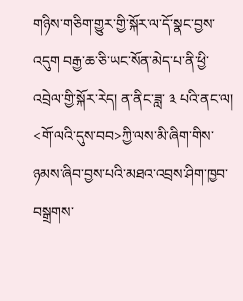གཉིས་གཅིག་གྱུར་གྱི་སྐོར་ལ་དོ་སྣང་བྱས་འདུག བརྒྱ་ཆ་ཅི་ཡང་སོན་མེད་པ་ནི་ཕྱི་འབྲེལ་གྱི་སྐོར་རེད། ན་ནིང་ཟླ་ ༣ པའི་ནང་ལ། <གོ་ལའི་དུས་བབ>ཀྱི་ལས་མི་ཞིག་གིས་ཉམས་ཞིབ་བྱས་པའི་མཐའ་འབྲས་ཤིག་ཁྱབ་བསྒྲགས་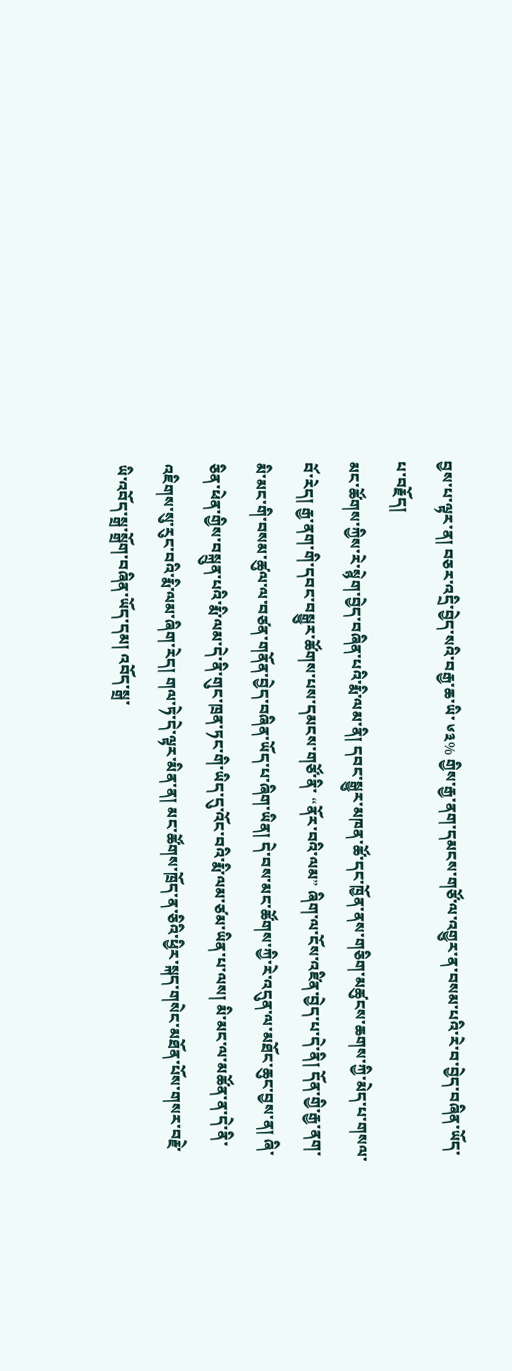བྱས་པ་ལྟར་ན། བཅར་འདྲི་བྱེད་སའི་བརྒྱ་ཆ་ཡི་ ༦༣% གྱིས་རྒྱ་ནག་དམངས་གཙོ་ལ་འགྱུར་ན་བསམ་པའི་རེ་བ་བྱེད་བཞིན་ཡོད་པ་བརྗོད།
མང་ཚོགས་ཀྱིས་རེ་སྙེག་བྱེད་བཞིན་པའི་རྨི་ལམ་ནི། དབང་སྒྱུར་མཁན་ཚོ་དང་ཁྱོན་ནས་གཅིག་མཚུངས་ཆགས་ཀྱི་མེད་པ་གསལ་བོ་རེད། རྒྱ་ནག་གི་དབང་བསྒྱུར་ཚོགས་པས་དམངས་གཙོ་ནི་ “ནོར་བའི་ལམ” ཞིག་ལ་ངོས་འཛིན་བྱེད་པ་དེ་ནི། དོན་གྱི་རྒྱ་ནག་མི་མང་གི་བསམ་ཚུལ་ལ་བཙན་གནོན་བྱེད་བཞིན་ཡོད་པ་ཞིག་ཡིན། དེ་བས་མང་ཚོགས་ཀྱི་རེ་འདུན་ལ་མཐོང་ཆུང་བྱས་ན། ཞི་ཅིན་ཕེན་གྱིས་བསྐྲུན་པའི་རྨི་ལམ་དེ་ནི་གུང་ཁྲན་ཏང་གི་ཡིད་དུ་འོང་བའི་རྨི་ལམ་ཙམ་ཡིན་པ་ལས། མི་མང་ལ་མཚོན་ན་དེ་ནི་འཇིགས་སུ་རུང་བའི་རྨི་ལམ་ཞིག་རེད། གལ་ཏེ་དེ་ལྟར་མིན་ན། མང་ཚོགས་ཁྲོད་ན་ཅིའི་ཕྱིར་སྐད་གསེང་མཐོན་པོས་གསར་བརྗེ་ཡི་འབོད་སྒྲ་སྒྲོག་བཞིན་ཡོད་དམ། འབོད་སྒྲ་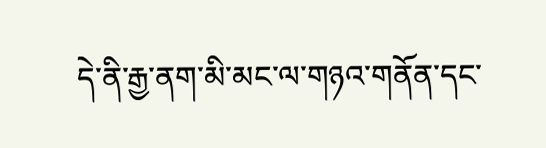དེ་ནི་རྒྱ་ནག་མི་མང་ལ་གཉའ་གནོན་དང་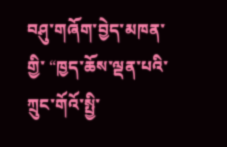བཤུ་གཞོག་བྱེད་མཁན་གྱི་ “ཁྱད་ཆོས་ལྡན་པའི་ཀྲུང་གོའོ་སྤྱི་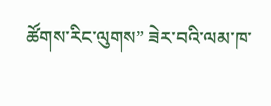ཚོགས་རིང་ལུགས” ཟེར་བའི་ལམ་ཁ་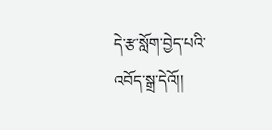དེ་རྩ་སློག་བྱེད་པའི་འབོད་སྒྲ་དེའོ།།